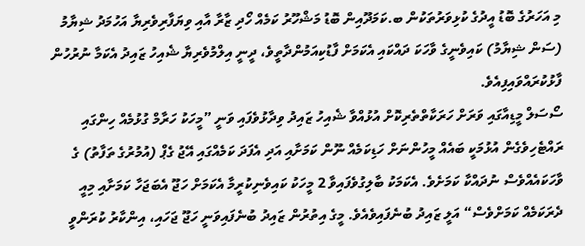މި އަހަރުގެ ބޮޑު އީދުގެ ކުޅިވަރުތަކުން ބ.ކަމަދޫއިން ބޮޑު މަޝްހޫރު ކަމެއް ހޯދި ޒާރާ އާއި ވިޔަފާރިވެރިޔާ އަހުމަދު ޝިޔާމު (ސަން ޝިޔާމު) ކައިވެނީގެ ވާހަކަ ދައްކައި އެކަމަށް ފާޑުކިއަމުންދާތީވެ، ދީނީ އިލްމުވެރިޔާ ޝެއިހު ޒައިދު އެކަމާ ނުރުހުން ފާޅުކުރައްވައިފިއެވެ.
ސޯސަލް މީޑިއާގައި ވަރަށް ހަރަކާތްތެރިކޮށް އުޅުއްވާ ޝެއިހު ޒައިދު ވިދާޅުވެފައި ވަނީ ”މީހަކު ހަރާމް ގުޅުމެއް ހިންގައި ރައްޓެހިވެގެން އުޅުމަކީ ބައެއް މީހުންނަށް ހަޑިކަމެއް ނޫން ކަމަށާއި އަދި އެފަދަ ކަމެއްގައި އޭޖު ގެޕް (އުމުރުގެ ތަފާތު) ގެ ވާހަކައެއްވެސް ނުދައްކާ ކަމަށެވެ. އެކަމަކު ބާލިގުވެފައިވާ 2 މީހަކު ކައިވެނިކުރީމާ އެކަމަށް ހަޖޫ އެބަޖަހާ ކަމަށާއި މިއީ ދެރަކަމެއް ކަމަށްވެސް“ އަލީ ޒައިދު ބުނެފައިވެއެވެ. މީގެ އިތުރުން ޒައިދު ބުނެފައިވަނީ ހަޖޫ ޖަހައި، އިންކާރު ކުރަންވީ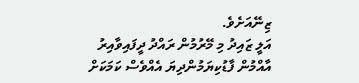ޒިނޭއަށެވެ.
އަލީ ޒައިދު މި މޭރުމުން ރައްދު ދީފައިވާއިރު އާއްމުން ފާޑުކިޔަމުންދިޔަ އެއްވެސް ކަމަކަށް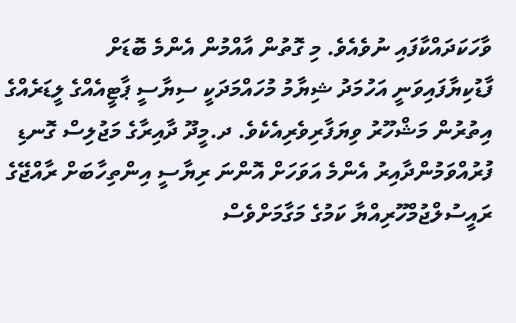ވާހަކަދައްކާފައި ނުވެއެވެ. މި ގޮތުން އާއްމުން އެންމެ ބޮޑަށް ފާޑުކިޔާފައިވަނީ އަހުމަދު ޝިޔާމު މުހައްމަދަކީ ސިޔާސީ ޕާޓީއެއްގެ ލީޑަރެއްގެ އިތުރުން މަޝްހޫރު ވިޔަފާރިވެރިއެކެވެ. ދ.މީދޫ ދާއިރާގެ މަޖުލިސް ގޮނޑި ފުރުއްވަމުންދާއިރު އެންމެ އަވަހަށް އޮންނަ ރިޔާސީ އިންތިހާބަށް ރާއްޖޭގެ ރައީސުލްޖުމްހޫރިއްޔާ ކަމުގެ މަގާމަށްވެސް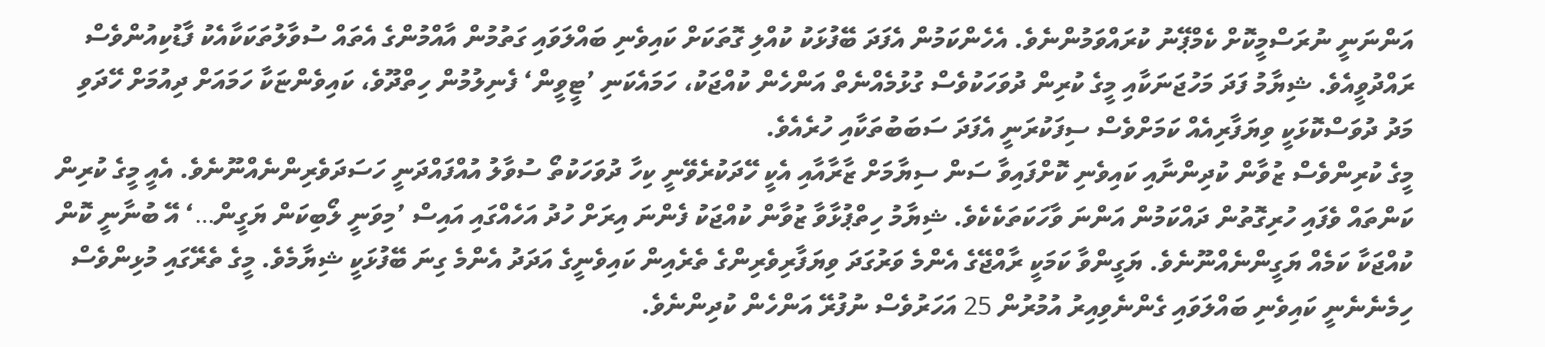އަންނަނީ ނުރަސްމީކޮށް ކެމްޕޭނު ކުރައްވަމުންނެވެ. އެހެންކަމުން އެފަދަ ބޭފުޅަކު ކުއްލި ގޮތަކަށް ކައިވެނި ބައްލަވައި ގަތުމުން އާއްމުންގެ އެތައް ސުވާލުތަކަކާއެކު ފާޑުކިއުންވެސް ރައްދުވީއެވެ. ޝިޔާމު ފަދަ މަހުޖަނަކާއި މީގެ ކުރިން ދުވަހަކުވެސް ގުޅުމެއްނެތް އަންހެން ކުއްޖަކު، ހަމައެކަނި ’ޓީވީން‘ ފެނިލުމުން ހިތްދޫވެ، ކައިވެންޏަކާ ހަމައަށް ދިއުމަށް ހޭދަވި މަދު ދުވަސްކޮޅަކީ ވިޔަފާރިއެއް ކަމަށްވެސް ސިފަކުރަނީ އެފަދަ ސަބަބުތަކާއި ހުރެއެވެ.
މީގެ ކުރިންވެސް ޒުވާން ކުދިންނާއި ކައިވެނި ކޮށްފައިވާ ސަން ސިޔާމަށް ޒާރާއާއި އެކީ ހޭދަކުރެވޭނީ ކިހާ ދުވަހަކުތޯ ސުވާލު އުއްފައްދަނީ ހަސަދަވެރިންނެއްނޫނެވެ. އެއީ މީގެ ކުރިން ކަންތައް ވެފައި ހުރިގޮތުން ދައްކަމުން އަންނަ ވާހަކަތަކެކެވެ. ޝިޔާމު ހިތްޕުޅާވާ ޒުވާން ކުއްޖަކު ފެންނަ އިރަށް ހުދު އަހެއްގައި އައިސް ’މިވަނީ ލޯބިކަން ޔަގީން…‘ އޭ ބުނާނީ ކޮން ކުއްޖަކާ ކަމެއް ޔަގީންނެއްނޫނެވެ. ޔަގީންވާ ކަމަކީ ރާއްޖޭގެ އެންމެ ވަރުގަދަ ވިޔަފާރިވެރިންގެ ތެރެއިން ކައިވެނީގެ އަދަދު އެންމެ ގިނަ ބޭފުޅަކީ ޝިޔާމެވެ. މީގެ ތެރޭގައި މުޅިންވެސް ހިމެނެނެނީ ކައިވެނި ބައްލަވައި ގެންނެވިއިރު އުމުރުން 25 އަހަރުވެސް ނުފުރޭ އަންހެން ކުދިންނެވެ.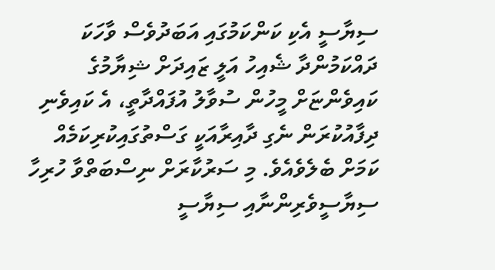ސިޔާސީ އެކި ކަންކަމުގައި އަބަދުވެސް ވާހަކަ ދައްކަމުންދާ ޝެއިހު އަލީ ޒައިދަށް ޝިޔާމުގެ ކައިވެންޏަށް މީހުން ސުވާލު އުފައްދާތީ، އެ ކައިވެނި ދިފާއުކުރަން ނެގި ދާއިރާއަކީ ގަސްތުގައިކުރިކަމެއް ކަމަށް ބެލެވެއެވެ. މި ސަރުކާރަށް ނިސްބަތްވާ ހުރިހާ ސިޔާސީވެރިންނާއި ސިޔާސީ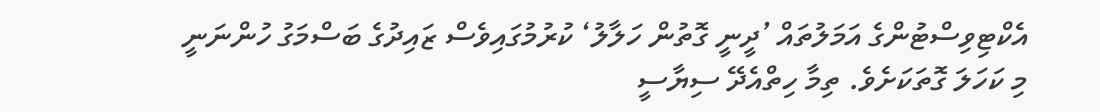އެކްޓިވިސްޓުންގެ އަމަލުތައް ’ދީނީ ގޮތުން ހަލާލު‘ ކުރުމުގައިވެސް ޒައިދުގެ ބަސްމަގު ހުންނަނީ މި ކަހަލަ ގޮތަކަށެވެ. ތިމާ ހިތްއެދޭ ސިޔާސީ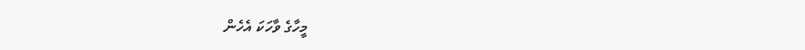މީހާގެ ވާހަކަ އެހެން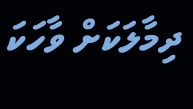ދިމާލަކަށް ވާހަކަ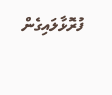ފުރޮޅާލައިގެން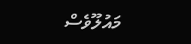މައުލޫވެސް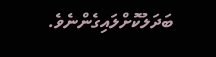ބަދަލުކޮށްލައިގެންނެވެ.